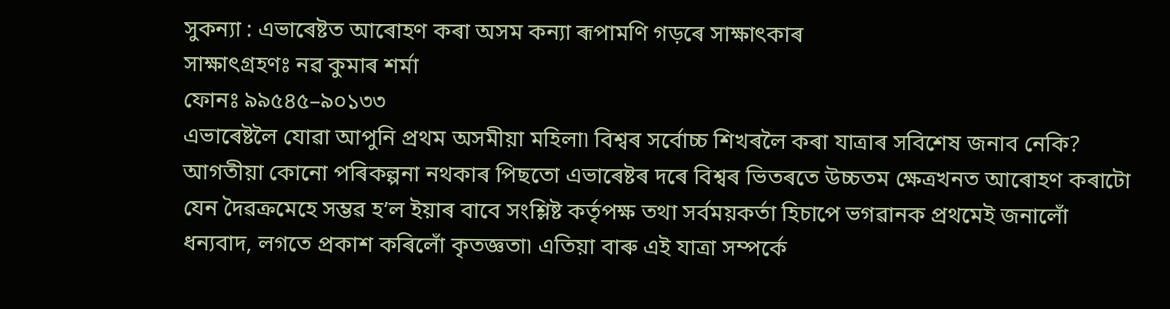সুকন্যা : এভাৰেষ্টত আৰোহণ কৰা অসম কন্যা ৰূপামণি গড়ৰে সাক্ষাৎকাৰ
সাক্ষাৎগ্রহণঃ নৱ কুমাৰ শর্মা
ফোনঃ ৯৯৫৪৫–৯০১৩৩
এভাৰেষ্টলৈ যোৱা আপুনি প্রথম অসমীয়া মহিলা৷ বিশ্বৰ সর্বোচ্চ শিখৰলৈ কৰা যাত্রাৰ সবিশেষ জনাব নেকি?
আগতীয়া কোনো পৰিকল্পনা নথকাৰ পিছতো এভাৰেষ্টৰ দৰে বিশ্বৰ ভিতৰতে উচ্চতম ক্ষেত্রখনত আৰোহণ কৰাটো যেন দৈৱক্রমেহে সম্ভৱ হ’ল ইয়াৰ বাবে সংশ্লিষ্ট কর্তৃপক্ষ তথা সর্বময়কর্তা হিচাপে ভগৱানক প্রথমেই জনালোঁ ধন্যবাদ, লগতে প্রকাশ কৰিলোঁ কৃতজ্ঞতা৷ এতিয়া বাৰু এই যাত্রা সম্পর্কে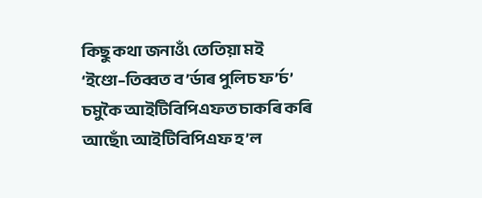কিছু কথা জনাওঁ৷ তেতিয়া মই ‘ইণ্ডো–তিব্বত ব’ৰ্ডাৰ পুলিচ ফ’ৰ্চ’ চমুকৈ আইটিবিপিএফত চাকৰি কৰি আছোঁ৷ আইটিবিপিএফ হ’ল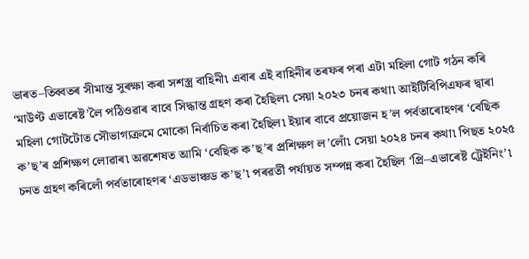ভাৰত–তিব্বতৰ সীমান্ত সুৰক্ষা কৰা সশস্ত্র বাহিনী৷ এবাৰ এই বাহিনীৰ তৰফৰ পৰা এটা মহিলা গোট গঠন কৰি ‘মাউণ্ট এভাৰেষ্ট’লৈ পঠিওৱাৰ বাবে সিদ্ধান্ত গ্রহণ কৰা হৈছিল৷ সেয়া ২০২৩ চনৰ কথা৷ আইটিবিপিএফৰ দ্বাৰা মহিলা গোটটোত সৌভাগ্যক্রমে মোকো নির্বাচিত কৰা হৈছিল৷ ইয়াৰ বাবে প্রয়োজন হ’ল পর্বতাৰোহণৰ ‘বেছিক ক’ছ’ৰ প্রশিক্ষণ লোৱাৰ৷ অৱশেষত আমি ‘বেছিক ক’ছ’ৰ প্রশিক্ষণ ল’লোঁ৷ সেয়া ২০২৪ চনৰ কথা৷ পিছত ২০২৫ চনত গ্রহণ কৰিলোঁ পর্বতাৰোহণৰ ‘এডভাঞ্চড ক’ছ’৷ পৰৱর্তী পর্যায়ত সম্পন্ন কৰা হৈছিল ‘প্রি–এভাৰেষ্ট ট্রেইনিং’৷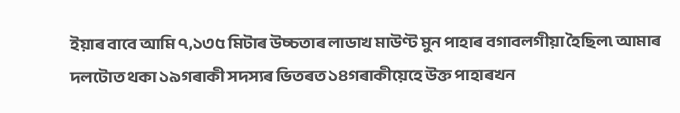ইয়াৰ বাবে আমি ৭,১৩৫ মিটাৰ উচ্চতাৰ লাডাখ মাউণ্ট মুন পাহাৰ বগাবলগীয়া হৈছিল৷ আমাৰ দলটোত থকা ১৯গৰাকী সদস্যৰ ভিতৰত ১৪গৰাকীয়েহে উক্ত পাহাৰখন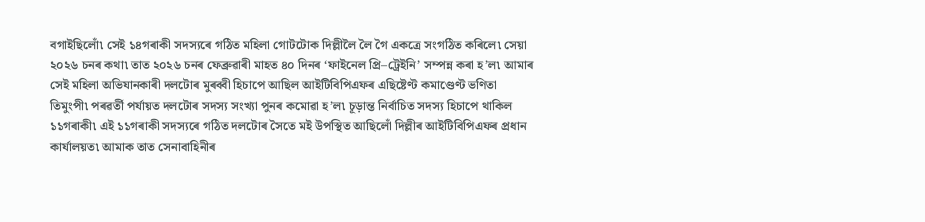বগাইছিলোঁ৷ সেই ১৪গৰাকী সদস্যৰে গঠিত মহিলা গোটটোক দিল্লীলৈ লৈ গৈ একত্রে সংগঠিত কৰিলে৷ সেয়া ২০২৬ চনৰ কথা৷ তাত ২০২৬ চনৰ ফেব্রুৱাৰী মাহত ৪০ দিনৰ ‘ফাইনেল প্রি–ট্রেইনি’ সম্পন্ন কৰা হ’ল৷ আমাৰ সেই মহিলা অভিযানকাৰী দলটোৰ মুৰব্বী হিচাপে আছিল আইটিবিপিএফৰ এছিষ্টেণ্ট কমাণ্ডেণ্ট ভণিতা তিমুংপী৷ পৰৱর্তী পর্যায়ত দলটোৰ সদস্য সংখ্যা পুনৰ কমোৱা হ’ল৷ চূড়ান্ত নির্বাচিত সদস্য হিচাপে থাকিল ১১গৰাকী৷ এই ১১গৰাকী সদস্যৰে গঠিত দলটোৰ সৈতে মই উপস্থিত আছিলোঁ দিল্লীৰ আইটিবিপিএফৰ প্রধান কার্যালয়ত৷ আমাক তাত সেনাবাহিনীৰ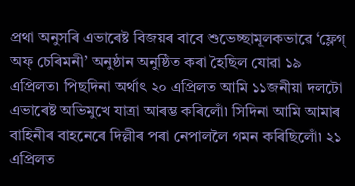প্রথা অনুসৰি এভাৰেষ্ট বিজয়ৰ বাবে শুভেচ্ছামূলকভাৱে ‘ফ্লেগ্ অফ্ চেৰিমনী’ অনুষ্ঠান অনুষ্ঠিত কৰা হৈছিল যোৱা ১৯ এপ্রিলত৷ পিছদিনা অর্থাৎ ২০ এপ্রিলত আমি ১১জনীয়া দলটো এভাৰেষ্ট অভিমুখে যাত্রা আৰম্ভ কৰিলোঁ৷ সিদিনা আমি আমাৰ বাহিনীৰ বাহনেৰে দিল্লীৰ পৰা নেপাললৈ গমন কৰিছিলোঁ৷ ২১ এপ্রিলত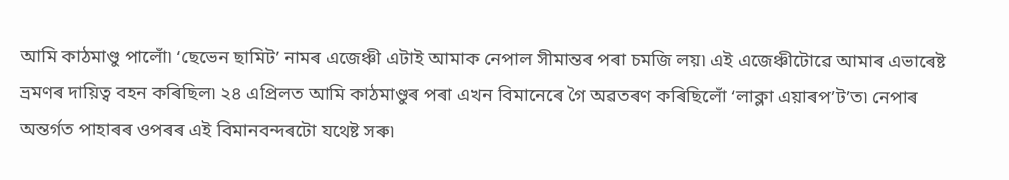আমি কাঠমাণ্ডু পালোঁ৷ ‘ছেভেন ছামিট’ নামৰ এজেঞ্চী এটাই আমাক নেপাল সীমান্তৰ পৰা চমজি লয়৷ এই এজেঞ্চীটোৱে আমাৰ এভাৰেষ্ট ভ্রমণৰ দায়িত্ব বহন কৰিছিল৷ ২৪ এপ্রিলত আমি কাঠমাণ্ডুৰ পৰা এখন বিমানেৰে গৈ অৱতৰণ কৰিছিলোঁ ‘লাক্লা এয়াৰপ’ট’ত৷ নেপাৰ অন্তর্গত পাহাৰৰ ওপৰৰ এই বিমানবন্দৰটো যথেষ্ট সৰু৷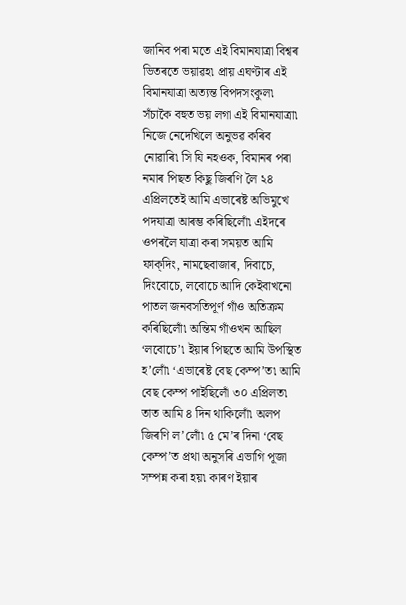জানিব পৰা মতে এই বিমানযাত্রা বিশ্বৰ ভিতৰতে ভয়াৱহ৷ প্রায় এঘণ্টাৰ এই বিমানযাত্রা অত্যন্ত বিপদসংকুল৷ সঁচাকৈ বহুত ভয় লগা এই বিমানযাত্রা৷ নিজে নেদেখিলে অনুভৱ কৰিব নোৱাৰি৷ সি যি নহওক, বিমানৰ পৰা নমাৰ পিছত কিছু জিৰণি লৈ ২৪ এপ্রিলতেই আমি এভাৰেষ্ট অভিমুখে পদযাত্রা আৰম্ভ কৰিছিলোঁ৷ এইদৰে ওপৰলৈ যাত্রা কৰা সময়ত আমি ফাক্দিং, নামছেবাজাৰ, দিবাচে, দিংবোচে, লবোচে আদি কেইবাখনো পাতল জনবসতিপূর্ণ গাঁও অতিক্রম কৰিছিলোঁ৷ অন্তিম গাঁওখন আছিল ‘লবোচে’৷ ইয়াৰ পিছতে আমি উপস্থিত হ’লোঁ৷ ‘এভাৰেষ্ট বেছ কেম্প’ত৷ আমি বেছ কেম্প পাইছিলোঁ ৩০ এপ্রিলত৷ তাত আমি ৪ দিন থাকিলোঁ৷ অলপ জিৰণি ল’লোঁ৷ ৫ মে’ৰ দিনা ‘বেছ কেম্প’ত প্রথা অনুসৰি এভাগি পূজা সম্পন্ন কৰা হয়৷ কাৰণ ইয়াৰ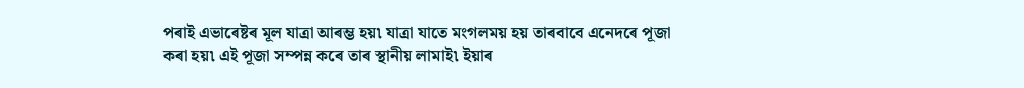পৰাই এভাৰেষ্টৰ মূল যাত্রা আৰম্ভ হয়৷ যাত্রা যাতে মংগলময় হয় তাৰবাবে এনেদৰে পূজা কৰা হয়৷ এই পূজা সম্পন্ন কৰে তাৰ স্থানীয় লামাই৷ ইয়াৰ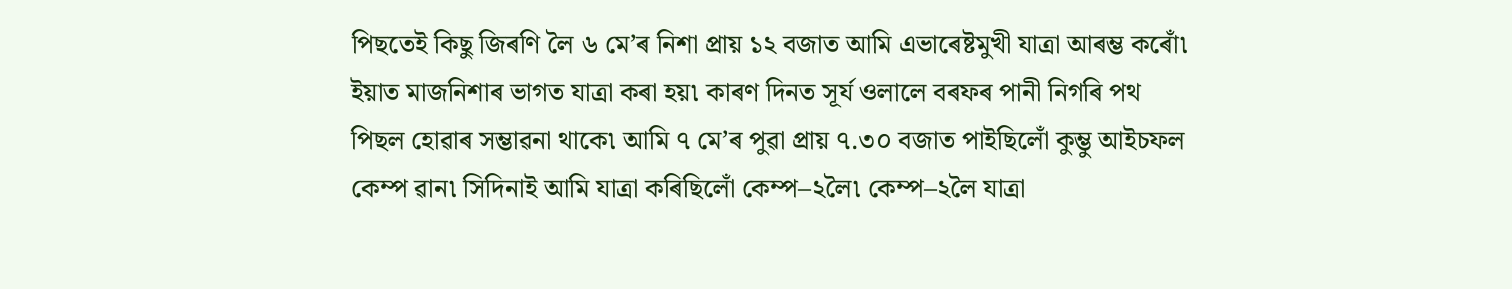পিছতেই কিছু জিৰণি লৈ ৬ মে’ৰ নিশা প্রায় ১২ বজাত আমি এভাৰেষ্টমুখী যাত্রা আৰম্ভ কৰোঁ৷ ইয়াত মাজনিশাৰ ভাগত যাত্রা কৰা হয়৷ কাৰণ দিনত সূর্য ওলালে বৰফৰ পানী নিগৰি পথ পিছল হোৱাৰ সম্ভাৱনা থাকে৷ আমি ৭ মে’ৰ পুৱা প্রায় ৭.৩০ বজাত পাইছিলোঁ কুম্ভু আইচফল কেম্প ৱান৷ সিদিনাই আমি যাত্রা কৰিছিলোঁ কেম্প–২লৈ৷ কেম্প–২লৈ যাত্রা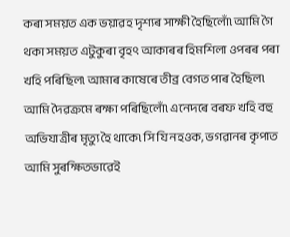কৰা সময়ত এক ভয়াৱহ দৃশ্যৰ সাক্ষী হৈছিলোঁ৷ আমি গৈ থকা সময়ত এটুকুৰা বৃহৎ আকাৰৰ হিমশিলা ওপৰৰ পৰা খহি পৰিছিল৷ আমাৰ কাষেৰে তীব্র বেগত পাৰ হৈছিল৷ আমি দৈৱক্রমে ৰক্ষা পৰিছিলোঁ৷ এনেদৰে বৰফ খহি বহু অভিযাত্রীৰ মৃত্যু হৈ থাকে৷ সি যি নহওক, ভগৱানৰ কৃপাত আমি সুৰক্ষিতভাৱেই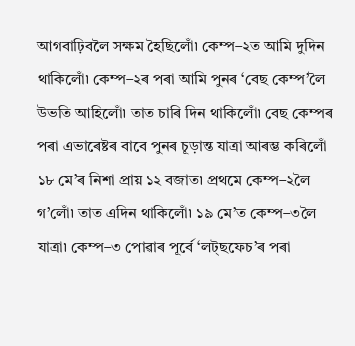আগবাঢ়িবলৈ সক্ষম হৈছিলোঁ৷ কেম্প–২ত আমি দুদিন থাকিলোঁ৷ কেম্প–২ৰ পৰা আমি পুনৰ ‘বেছ কেম্প’লৈ উভতি আহিলোঁ৷ তাত চাৰি দিন থাকিলোঁ৷ বেছ কেম্পৰ পৰা এভাৰেষ্টৰ বাবে পুনৰ চূড়ান্ত যাত্রা আৰম্ভ কৰিলোঁ ১৮ মে’ৰ নিশা প্রায় ১২ বজাত৷ প্রথমে কেম্প–২লৈ গ’লোঁ৷ তাত এদিন থাকিলোঁ৷ ১৯ মে’ত কেম্প–৩লৈ যাত্রা৷ কেম্প–৩ পোৱাৰ পূর্বে ‘লট্ছফেচ’ৰ পৰা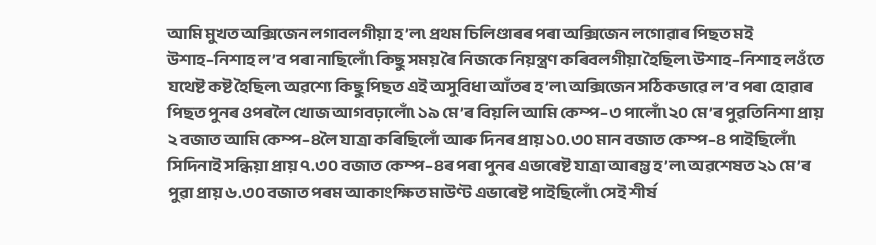আমি মুখত অক্সিজেন লগাবলগীয়া হ’ল৷ প্রথম চিলিণ্ডাৰৰ পৰা অক্সিজেন লগোৱাৰ পিছত মই উশাহ–নিশাহ ল’ব পৰা নাছিলোঁ৷ কিছু সময় ৰৈ নিজকে নিয়ন্ত্রণ কৰিবলগীয়া হৈছিল৷ উশাহ–নিশাহ লওঁতে যথেষ্ট কষ্ট হৈছিল৷ অৱশ্যে কিছু পিছত এই অসুবিধা আঁতৰ হ’ল৷ অক্সিজেন সঠিকভাৱে ল’ব পৰা হোৱাৰ পিছত পুনৰ ওপৰলৈ খোজ আগবঢ়ালোঁ৷ ১৯ মে’ৰ বিয়লি আমি কেম্প–৩ পালোঁ৷ ২০ মে’ৰ পুৱতিনিশা প্রায় ২ বজাত আমি কেম্প–৪লৈ যাত্রা কৰিছিলোঁ আৰু দিনৰ প্রায় ১০.৩০ মান বজাত কেম্প–৪ পাইছিলোঁ৷ সিদিনাই সন্ধিয়া প্রায় ৭.৩০ বজাত কেম্প–৪ৰ পৰা পুনৰ এভাৰেষ্ট যাত্রা আৰম্ভ হ’ল৷ অৱশেষত ২১ মে’ৰ পুৱা প্রায় ৬.৩০ বজাত পৰম আকাংক্ষিত মাউণ্ট এভাৰেষ্ট পাইছিলোঁ৷ সেই শীর্ষ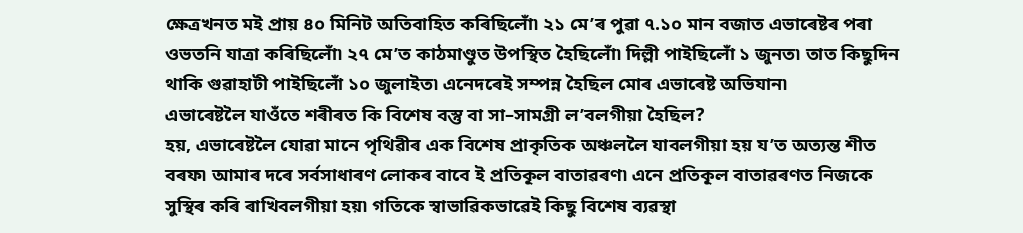ক্ষেত্রখনত মই প্রায় ৪০ মিনিট অতিবাহিত কৰিছিলোঁ৷ ২১ মে’ৰ পুৱা ৭.১০ মান বজাত এভাৰেষ্টৰ পৰা ওভতনি যাত্রা কৰিছিলোঁ৷ ২৭ মে’ত কাঠমাণ্ডুত উপস্থিত হৈছিলোঁ৷ দিল্লী পাইছিলোঁ ১ জুনত৷ তাত কিছুদিন থাকি গুৱাহাটী পাইছিলোঁ ১০ জুলাইত৷ এনেদৰেই সম্পন্ন হৈছিল মোৰ এভাৰেষ্ট অভিযান৷
এভাৰেষ্টলৈ যাওঁতে শৰীৰত কি বিশেষ বস্তু বা সা–সামগ্রী ল’বলগীয়া হৈছিল?
হয়, এভাৰেষ্টলৈ যোৱা মানে পৃথিৱীৰ এক বিশেষ প্রাকৃতিক অঞ্চললৈ যাবলগীয়া হয় য’ত অত্যন্ত শীত বৰফ৷ আমাৰ দৰে সর্বসাধাৰণ লোকৰ বাবে ই প্রতিকূল বাতাৱৰণ৷ এনে প্রতিকূল বাতাৱৰণত নিজকে সুস্থিৰ কৰি ৰাখিবলগীয়া হয়৷ গতিকে স্বাভাৱিকভাৱেই কিছু বিশেষ ব্যৱস্থা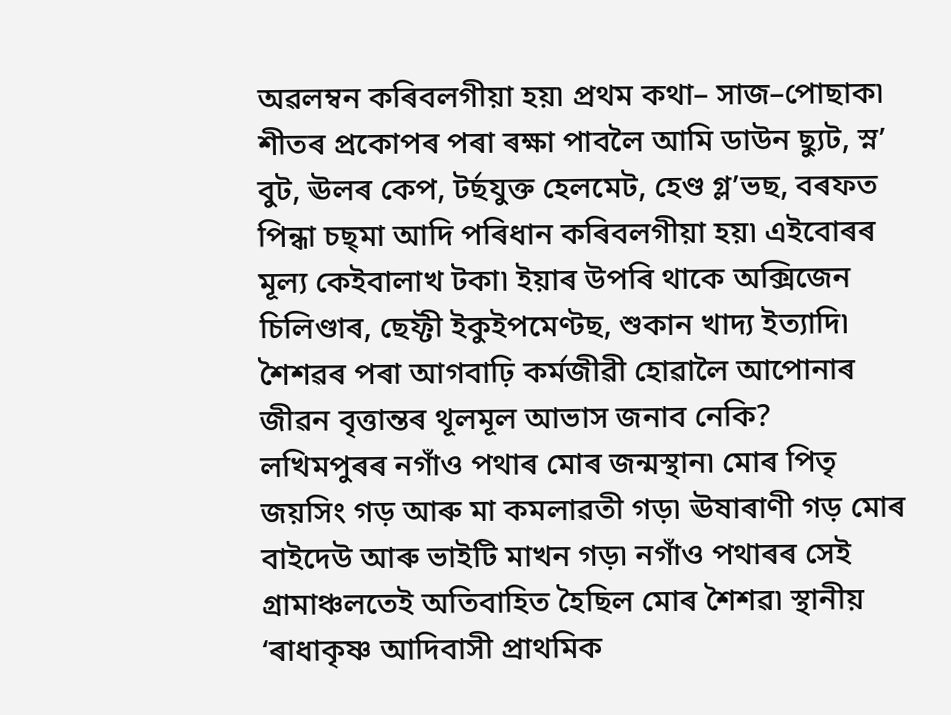অৱলম্বন কৰিবলগীয়া হয়৷ প্রথম কথা– সাজ–পোছাক৷ শীতৰ প্রকোপৰ পৰা ৰক্ষা পাবলৈ আমি ডাউন ছ্যুট, স্ন’ বুট, ঊলৰ কেপ, টর্ছযুক্ত হেলমেট, হেণ্ড গ্ল’ভছ, বৰফত পিন্ধা চছ্মা আদি পৰিধান কৰিবলগীয়া হয়৷ এইবোৰৰ মূল্য কেইবালাখ টকা৷ ইয়াৰ উপৰি থাকে অক্সিজেন চিলিণ্ডাৰ, ছেফ্টী ইকুইপমেণ্টছ, শুকান খাদ্য ইত্যাদি৷
শৈশৱৰ পৰা আগবাঢ়ি কর্মজীৱী হোৱালৈ আপোনাৰ জীৱন বৃত্তান্তৰ থূলমূল আভাস জনাব নেকি?
লখিমপুৰৰ নগাঁও পথাৰ মোৰ জন্মস্থান৷ মোৰ পিতৃ জয়সিং গড় আৰু মা কমলাৱতী গড়৷ ঊষাৰাণী গড় মোৰ বাইদেউ আৰু ভাইটি মাখন গড়৷ নগাঁও পথাৰৰ সেই গ্রামাঞ্চলতেই অতিবাহিত হৈছিল মোৰ শৈশৱ৷ স্থানীয় ‘ৰাধাকৃষ্ণ আদিবাসী প্রাথমিক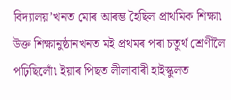বিদ্যালয়’খনত মোৰ আৰম্ভ হৈছিল প্রাথমিক শিক্ষা৷ উক্ত শিক্ষানুষ্ঠানখনত মই প্রথমৰ পৰা চতুর্থ শ্রেণীলৈ পঢ়িছিলোঁ৷ ইয়াৰ পিছত লীলাবাৰী হাইস্কুলত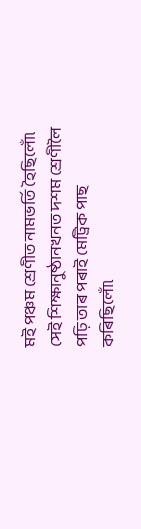মই পঞ্চম শ্রেণীত নামভর্তি হৈছিলোঁ৷ সেই শিক্ষানুষ্ঠানখনত দশম শ্রেণীলৈ পঢ়ি তাৰ পৰাই মেট্রিক পাছ কৰিছিলোঁ৷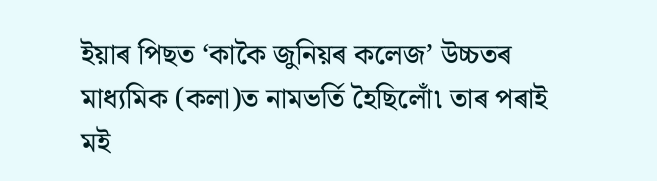ইয়াৰ পিছত ‘কাকৈ জুনিয়ৰ কলেজ’ উচ্চতৰ মাধ্যমিক (কলা)ত নামভর্তি হৈছিলোঁ৷ তাৰ পৰাই মই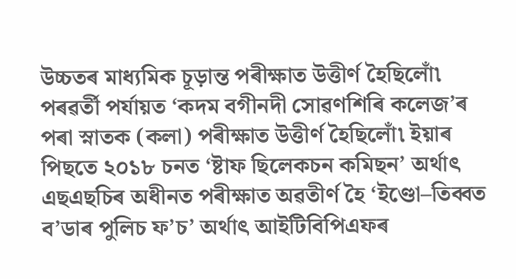উচ্চতৰ মাধ্যমিক চূড়ান্ত পৰীক্ষাত উত্তীর্ণ হৈছিলোঁ৷ পৰৱর্তী পর্যায়ত ‘কদম বগীনদী সোৱণশিৰি কলেজ’ৰ পৰা স্নাতক (কলা) পৰীক্ষাত উত্তীর্ণ হৈছিলোঁ৷ ইয়াৰ পিছতে ২০১৮ চনত ‘ষ্টাফ ছিলেকচন কমিছন’ অর্থাৎ এছএছচিৰ অধীনত পৰীক্ষাত অৱতীর্ণ হৈ ‘ইণ্ডো–তিব্বত ব’ডাৰ পুলিচ ফ’চ’ অর্থাৎ আইটিবিপিএফৰ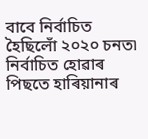বাবে নির্বাচিত হৈছিলোঁ ২০২০ চনত৷ নির্বাচিত হোৱাৰ পিছতে হাৰিয়ানাৰ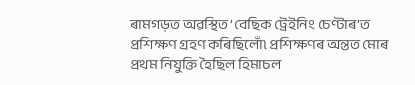ৰামগড়ত অৱস্থিত ‘বেছিক ট্রেইনিং চেণ্টাৰ’ত প্রশিক্ষণ গ্রহণ কৰিছিলোঁ৷ প্রশিক্ষণৰ অন্তত মোৰ প্রথম নিযুক্তি হৈছিল হিমাচল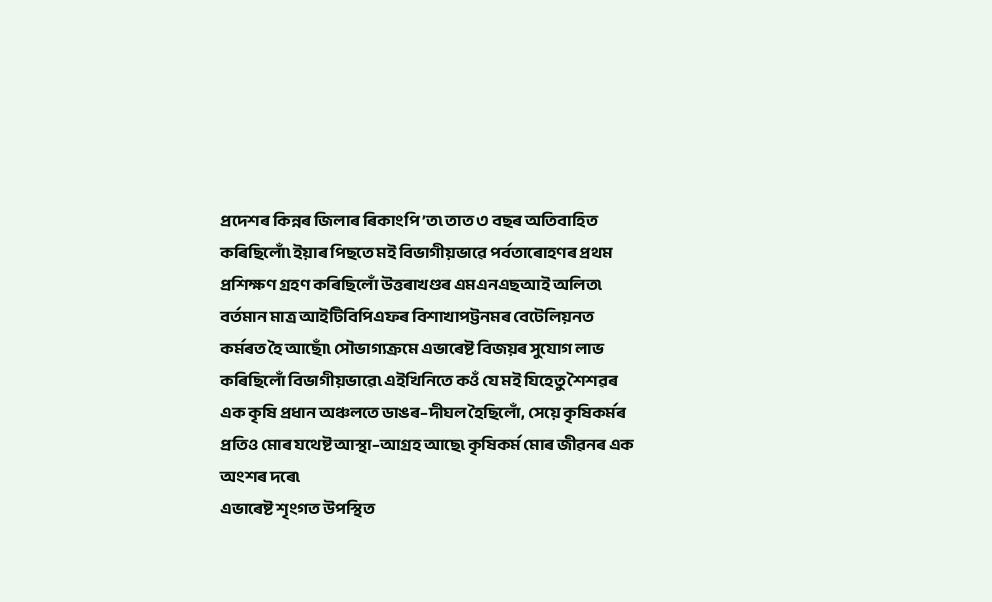প্রদেশৰ কিন্নৰ জিলাৰ ৰিকাংপি’ত৷ তাত ৩ বছৰ অতিবাহিত কৰিছিলোঁ৷ ইয়াৰ পিছতে মই বিভাগীয়ভাৱে পর্বতাৰোহণৰ প্রথম প্রশিক্ষণ গ্রহণ কৰিছিলোঁ উত্তৰাখণ্ডৰ এমএনএছআই অলিত৷ বর্তমান মাত্র আইটিবিপিএফৰ বিশাখাপট্টনমৰ বেটেলিয়নত কর্মৰত হৈ আছোঁ৷ সৌভাগ্যক্রমে এভাৰেষ্ট বিজয়ৰ সুযোগ লাভ কৰিছিলোঁ বিভাগীয়ভাৱে৷ এইখিনিতে কওঁ যে মই যিহেতু শৈশৱৰ এক কৃষি প্রধান অঞ্চলতে ডাঙৰ–দীঘল হৈছিলোঁ, সেয়ে কৃষিকর্মৰ প্রতিও মোৰ যথেষ্ট আস্থা–আগ্রহ আছে৷ কৃষিকর্ম মোৰ জীৱনৰ এক অংশৰ দৰে৷
এভাৰেষ্ট শৃংগত উপস্থিত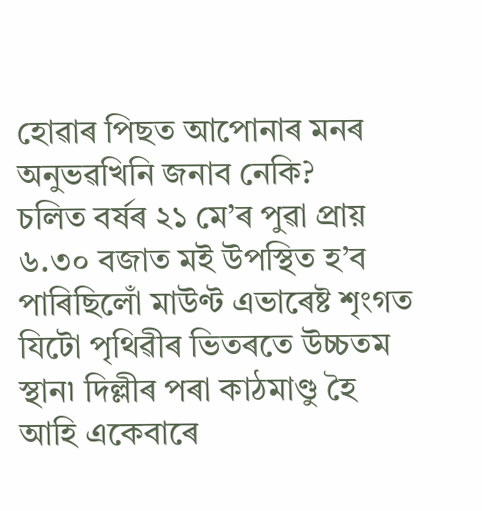হোৱাৰ পিছত আপোনাৰ মনৰ অনুভৱখিনি জনাব নেকি?
চলিত বর্ষৰ ২১ মে’ৰ পুৱা প্রায় ৬.৩০ বজাত মই উপস্থিত হ’ব পাৰিছিলোঁ মাউণ্ট এভাৰেষ্ট শৃংগত যিটো পৃথিৱীৰ ভিতৰতে উচ্চতম স্থান৷ দিল্লীৰ পৰা কাঠমাণ্ডু হৈ আহি একেবাৰে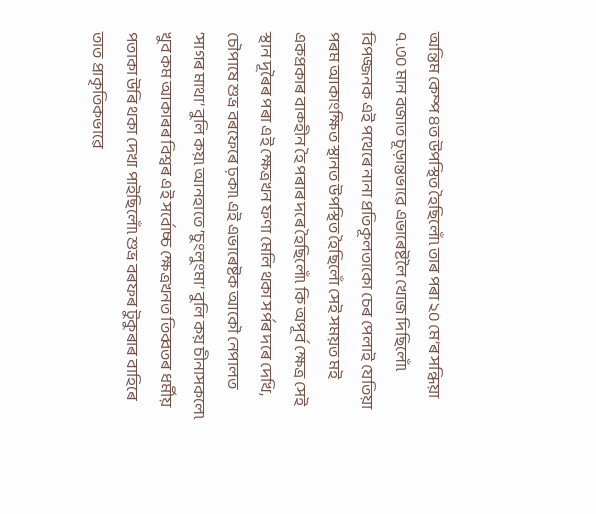অন্তিম কেম্প ৪ত উপস্থিত হৈছিলোঁ৷ তাৰ পৰা ২০ মে’ৰ সন্ধিয়া ৭.৩০ মান বজাত চূড়ান্তভাৱে এভাৰেষ্টলৈ খোজ দিছিলোঁ৷ বিপজ্জনক এই পথেৰে নানা প্রতিকূলতাকো চেৰ পেলাই যেতিয়া পৰম আকাংক্ষিত স্থানত উপস্থিত হৈছিলোঁ সেই সময়ত মই একপ্রকাৰ বাক্হীন হৈ পৰাৰ দৰে হৈছিলোঁ৷ কি অপূর্ব ক্ষেত্র সেই স্থান দূৰৈৰ পৰা এই ক্ষেত্রখন ফণা মেলি থকা সর্পৰ দৰে দেখি, চৌপাষে শুভ্র বৰফেৰে ঢ়কা৷ এই এভাৰেষ্টক আকৌ নেপালত ‘সাগৰ মাথা’ বুলি কয়৷ আনহাতে ‘চুংলুংমা’ বুলি কয় চীনাসকলে৷ খুব কম আকাৰৰ বিশ্বৰ এই সর্বোচ্চ ক্ষেত্রখনত তিব্বতৰ ধর্মীয় পতাকা উৰি থকা দেখা পাইছিলোঁ৷ শুভ্র বৰফৰ টুকুৰাৰ বাহিৰে তাত প্রাকৃতিকভাৱে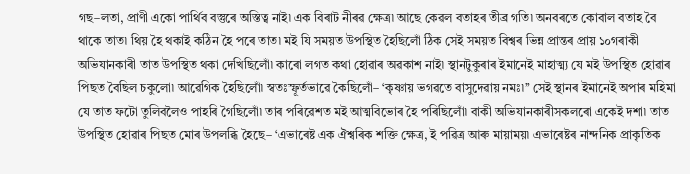গছ–লতা, প্রাণী একো পার্থিব বস্তুৰে অস্তিত্ব নাই৷ এক বিৰাট নীৰৱ ক্ষেত্র৷ আছে কেৱল বতাহৰ তীব্র গতি৷ অনবৰতে কোবাল বতাহ বৈ থাকে তাত৷ থিয় হৈ থকাই কঠিন হৈ পৰে তাত৷ মই যি সময়ত উপস্থিত হৈছিলোঁ ঠিক সেই সময়ত বিশ্বৰ ভিন্ন প্রান্তৰ প্রায় ১০গৰাকী অভিযানকাৰী তাত উপস্থিত থকা দেখিছিলোঁ৷ কাৰো লগত কথা হোৱাৰ অৱকাশ নাই৷ স্থানটুকুৰাৰ ইমানেই মাহাত্ম্য যে মই উপস্থিত হোৱাৰ পিছত বৈছিল চকুলো৷ আৱেগিক হৈছিলোঁ৷ স্বতঃস্ফূর্তভাৱে কৈছিলোঁ– ‘কৃষ্ণায় ভগৱতে বাসুদেৱায় নমঃ৷’’ সেই স্থানৰ ইমানেই অপাৰ মহিমা যে তাত ফটো তুলিবলৈও পাহৰি গৈছিলোঁ৷ তাৰ পৰিৱেশত মই আত্মবিভোৰ হৈ পৰিছিলোঁ৷ বাকী অভিযানকাৰীসকলৰো একেই দশা৷ তাত উপস্থিত হোৱাৰ পিছত মোৰ উপলব্ধি হৈছে– ‘এভাৰেষ্ট এক ঐশ্বৰিক শক্তি ক্ষেত্র, ই পৱিত্র আৰু মায়াময়৷ এভাৰেষ্টৰ নান্দনিক প্রাকৃতিক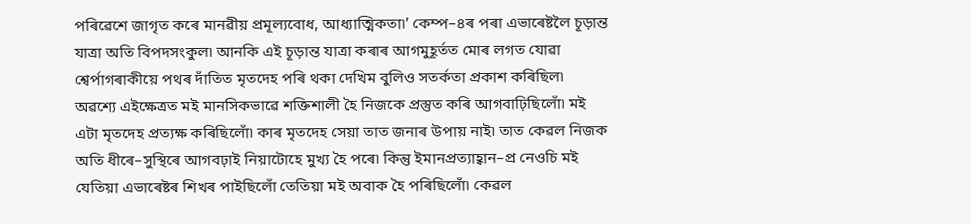পৰিৱেশে জাগৃত কৰে মানৱীয় প্রমূল্যবোধ, আধ্যাত্মিকতা৷’ কেম্প–৪ৰ পৰা এভাৰেষ্টলৈ চূড়ান্ত যাত্রা অতি বিপদসংকুল৷ আনকি এই চূড়ান্ত যাত্রা কৰাৰ আগমুহূর্তত মোৰ লগত যোৱা শ্বের্পাগৰাকীয়ে পথৰ দাঁতিত মৃতদেহ পৰি থকা দেখিম বুলিও সতর্কতা প্রকাশ কৰিছিল৷ অৱশ্যে এইক্ষেত্রত মই মানসিকভাৱে শক্তিশালী হৈ নিজকে প্রস্তুত কৰি আগবাঢ়িছিলোঁ৷ মই এটা মৃতদেহ প্রত্যক্ষ কৰিছিলোঁ৷ কাৰ মৃতদেহ সেয়া তাত জনাৰ উপায় নাই৷ তাত কেৱল নিজক অতি ধীৰে–সুস্থিৰে আগবঢ়াই নিয়াটোহে মুখ্য হৈ পৰে৷ কিন্তু ইমানপ্রত্যাহ্বান–প্র নেওচি মই যেতিয়া এভাৰেষ্টৰ শিখৰ পাইছিলোঁ তেতিয়া মই অবাক হৈ পৰিছিলোঁ৷ কেৱল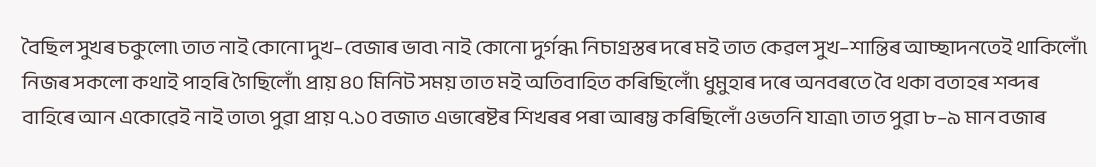বৈছিল সুখৰ চকুলো৷ তাত নাই কোনো দুখ–বেজাৰ ভাব৷ নাই কোনো দুর্গন্ধ৷ নিচাগ্রস্তৰ দৰে মই তাত কেৱল সুখ–শান্তিৰ আচ্ছাদনতেই থাকিলোঁ৷ নিজৰ সকলো কথাই পাহৰি গৈছিলোঁ৷ প্রায় ৪০ মিনিট সময় তাত মই অতিবাহিত কৰিছিলোঁ৷ ধুমুহাৰ দৰে অনবৰতে বৈ থকা বতাহৰ শব্দৰ বাহিৰে আন একোৱেই নাই তাত৷ পুৱা প্রায় ৭.১০ বজাত এভাৰেষ্টৰ শিখৰৰ পৰা আৰম্ভ কৰিছিলোঁ ওভতনি যাত্রা৷ তাত পুৱা ৮–৯ মান বজাৰ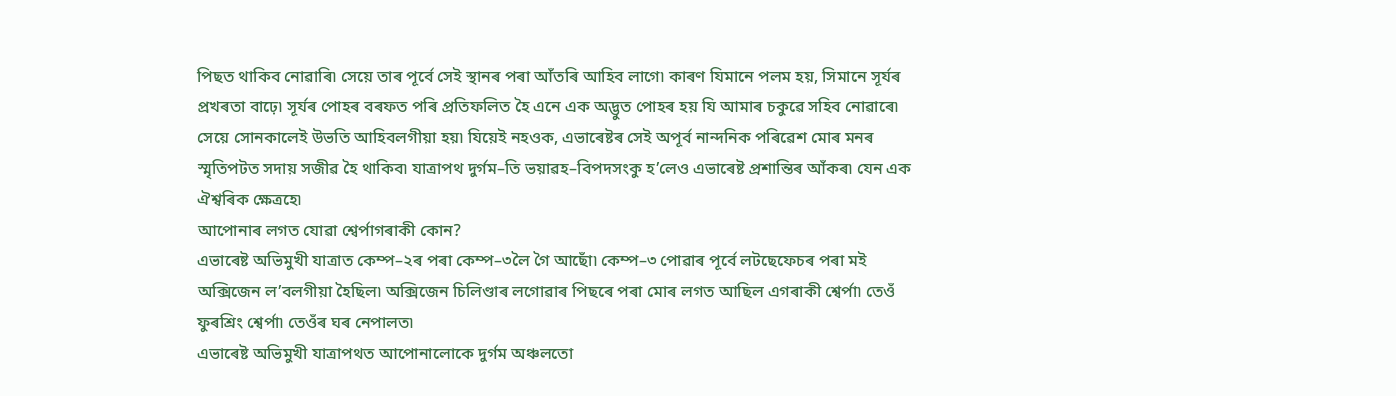পিছত থাকিব নোৱাৰি৷ সেয়ে তাৰ পূর্বে সেই স্থানৰ পৰা আঁতৰি আহিব লাগে৷ কাৰণ যিমানে পলম হয়, সিমানে সূর্যৰ প্রখৰতা বাঢ়ে৷ সূর্যৰ পোহৰ বৰফত পৰি প্রতিফলিত হৈ এনে এক অদ্ভুত পোহৰ হয় যি আমাৰ চকুৱে সহিব নোৱাৰে৷ সেয়ে সোনকালেই উভতি আহিবলগীয়া হয়৷ যিয়েই নহওক, এভাৰেষ্টৰ সেই অপূর্ব নান্দনিক পৰিৱেশ মোৰ মনৰ স্মৃতিপটত সদায় সজীৱ হৈ থাকিব৷ যাত্রাপথ দুর্গম–তি ভয়াৱহ–বিপদসংকু হ’লেও এভাৰেষ্ট প্রশান্তিৰ আঁকৰ৷ যেন এক ঐশ্বৰিক ক্ষেত্রহে৷
আপোনাৰ লগত যোৱা শ্বের্পাগৰাকী কোন?
এভাৰেষ্ট অভিমুখী যাত্রাত কেম্প–২ৰ পৰা কেম্প–৩লৈ গৈ আছোঁ৷ কেম্প–৩ পোৱাৰ পূর্বে লটছেফেচৰ পৰা মই অক্সিজেন ল’বলগীয়া হৈছিল৷ অক্সিজেন চিলিণ্ডাৰ লগোৱাৰ পিছৰে পৰা মোৰ লগত আছিল এগৰাকী শ্বের্পা৷ তেওঁ ফুৰশ্রিং শ্বের্পা৷ তেওঁৰ ঘৰ নেপালত৷
এভাৰেষ্ট অভিমুখী যাত্রাপথত আপোনালোকে দুর্গম অঞ্চলতো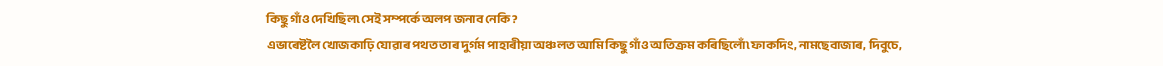কিছু গাঁও দেখিছিল৷ সেই সম্পর্কে অলপ জনাব নেকি?
এভাৰেষ্টলৈ খোজকাঢ়ি যোৱাৰ পথত তাৰ দুর্গম পাহাৰীয়া অঞ্চলত আমি কিছু গাঁও অতিক্রম কৰিছিলোঁ৷ ফাকদিং, নামছেবাজাৰ, দিবুচে,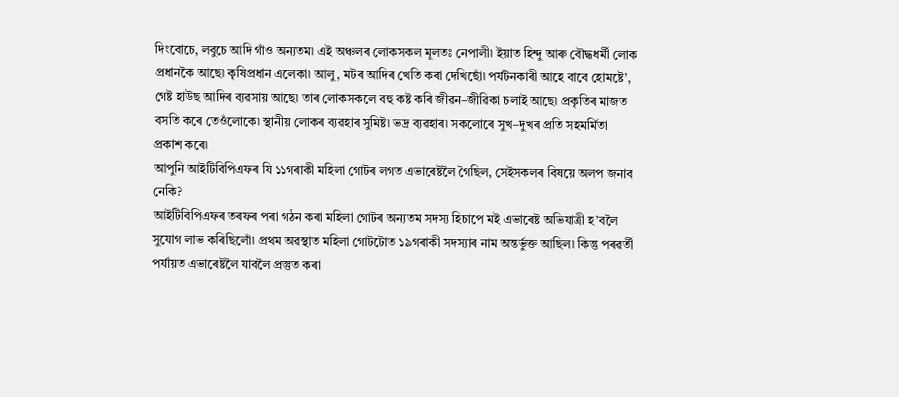দিংবোচে, লবুচে আদি গাঁও অন্যতম৷ এই অঞ্চলৰ লোকসকল মূলতঃ নেপালী৷ ইয়াত হিন্দু আৰু বৌদ্ধধর্মী লোক প্রধানকৈ আছে৷ কৃষিপ্রধান এলেকা৷ আলু, মটৰ আদিৰ খেতি কৰা দেখিছোঁ৷ পর্যটনকাৰী আহে বাবে হোমষ্টে’, গেষ্ট হাউছ আদিৰ ব্যৱসায় আছে৷ তাৰ লোকসকলে বহু কষ্ট কৰি জীৱন–জীৱিকা চলাই আছে৷ প্রকৃতিৰ মাজত বসতি কৰে তেওঁলোকে৷ স্থানীয় লোকৰ ব্যৱহাৰ সুমিষ্ট৷ ভদ্র ব্যৱহাৰ৷ সকলোৰে সুখ–দুখৰ প্রতি সহমর্মিতা প্রকাশ কৰে৷
আপুনি আইটিবিপিএফৰ যি ১১গৰাকী মহিলা গোটৰ লগত এভাৰেষ্টলৈ গৈছিল, সেইসকলৰ বিষয়ে অলপ জনাব নেকি?
আইটিবিপিএফৰ তৰফৰ পৰা গঠন কৰা মহিলা গোটৰ অন্যতম সদস্য হিচাপে মই এভাৰেষ্ট অভিযাত্রী হ’বলৈ সুযোগ লাভ কৰিছিলোঁ৷ প্রথম অৱস্থাত মহিলা গোটটোত ১৯গৰাকী সদস্যাৰ নাম অন্তর্ভুক্ত আছিল৷ কিন্তু পৰৱর্তী পর্যায়ত এভাৰেষ্টলৈ যাবলৈ প্রস্তুত কৰা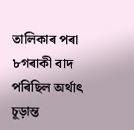তালিকাৰ পৰা ৮গৰাকী বাদ পৰিছিল অর্থাৎ চূড়ান্ত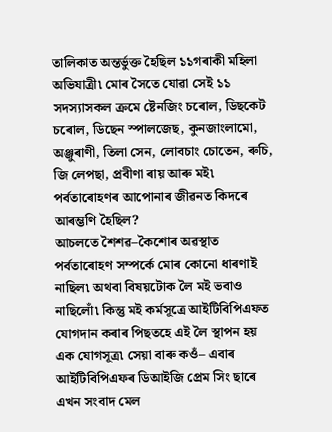তালিকাত অন্তর্ভুক্ত হৈছিল ১১গৰাকী মহিলা অভিযাত্রী৷ মোৰ সৈতে যোৱা সেই ১১ সদস্যাসকল ক্রমে ষ্টেনজিং চৰোল, ডিছকেট চৰোল, ডিছেন স্পালজেছ, কুনজাংলামো, অঞ্জুৰাণী, তিলা সেন, লোবচাং চোতেন, ৰুচি, জি লেপছা, প্রবীণা ৰায় আৰু মই৷
পর্বতাৰোহণৰ আপোনাৰ জীৱনত কিদৰে আৰম্ভণি হৈছিল?
আচলতে শৈশৱ–কৈশোৰ অৱস্থাত পর্বতাৰোহণ সম্পর্কে মোৰ কোনো ধাৰণাই নাছিল৷ অথবা বিষয়টোক লৈ মই ভবাও নাছিলোঁ৷ কিন্তু মই কর্মসূত্রে আইটিবিপিএফত যোগদান কৰাৰ পিছতহে এই লৈ স্থাপন হয় এক যোগসূত্র৷ সেয়া বাৰু কওঁ– এবাৰ আইটিবিপিএফৰ ডিআইজি প্রেম সিং ছাৰে এখন সংবাদ মেল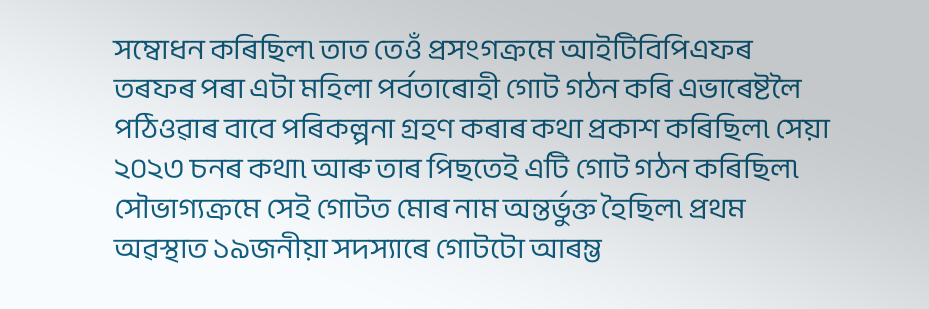সম্বোধন কৰিছিল৷ তাত তেওঁ প্রসংগক্রমে আইটিবিপিএফৰ তৰফৰ পৰা এটা মহিলা পর্বতাৰোহী গোট গঠন কৰি এভাৰেষ্টলৈ পঠিওৱাৰ বাবে পৰিকল্পনা গ্রহণ কৰাৰ কথা প্রকাশ কৰিছিল৷ সেয়া ২০২৩ চনৰ কথা৷ আৰু তাৰ পিছতেই এটি গোট গঠন কৰিছিল৷ সৌভাগ্যক্রমে সেই গোটত মোৰ নাম অন্তর্ভুক্ত হৈছিল৷ প্রথম অৱস্থাত ১৯জনীয়া সদস্যাৰে গোটটো আৰম্ভ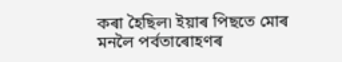কৰা হৈছিল৷ ইয়াৰ পিছতে মোৰ মনলৈ পর্বতাৰোহণৰ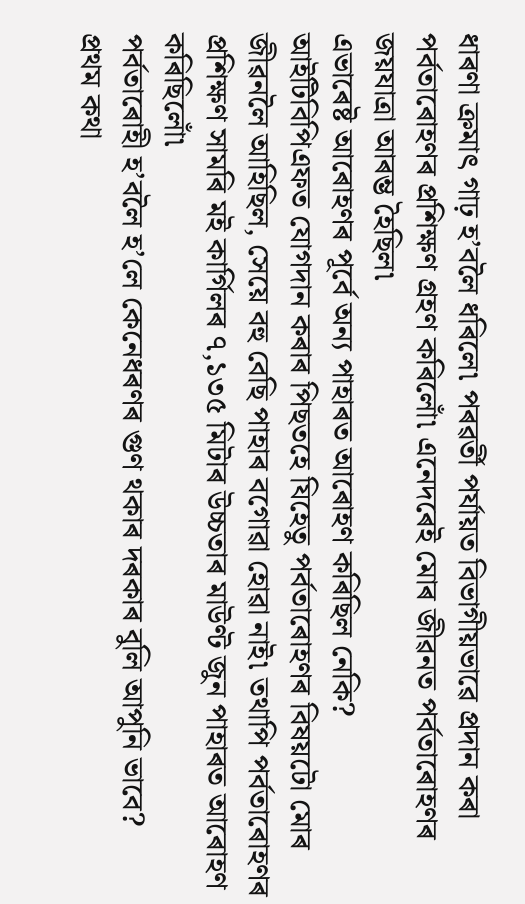ধাৰণা ক্রমাৎ গাঢ় হ’বলৈ ধৰিলে৷ পৰৱর্তী পর্যায়ত বিভাগীয়ভাৱে প্রদান কৰা পর্বতাৰোহণৰ প্রশিক্ষণ গ্রহণ কৰিলোঁ৷ এনেদৰেই মোৰ জীৱনত পর্বতাৰোহণৰ জয়যাত্রা আৰম্ভ হৈছিল৷
এভাৰেষ্ট আৰোহণৰ পূর্বে অন্য পাহাৰত আৰোহণ কৰিছিল নেকি?
আইটিবিপিএফত যোগদান কৰাৰ পিছতহে যিহেতু পর্বতাৰোহণৰ বিষয়টো মোৰ জীৱনলৈ আহিছিল, সেয়ে বহু বেছি পাহাৰ বগোৱা হোৱা নাই৷ তথাপি পর্বতাৰোহণৰ প্রশিক্ষণ সামৰি মই কার্গিলৰ ৭,১৩৫ মিটাৰ উচ্চতাৰ মাউণ্ট জুন পাহাৰত আৰোহণ কৰিছিলোঁ৷
পর্বতাৰোহী হ’বলৈ হ’লে কেনেধৰণৰ গুণ থকাৰ দৰকাৰ বুলি আপুনি ভাবে?
প্রথম কথা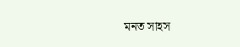মনত সাহস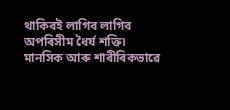থাকিবই লাগিব লাগিব অপৰিসীম ধৈর্য শক্তি৷ মানসিক আৰু শাৰীৰিকভাৱে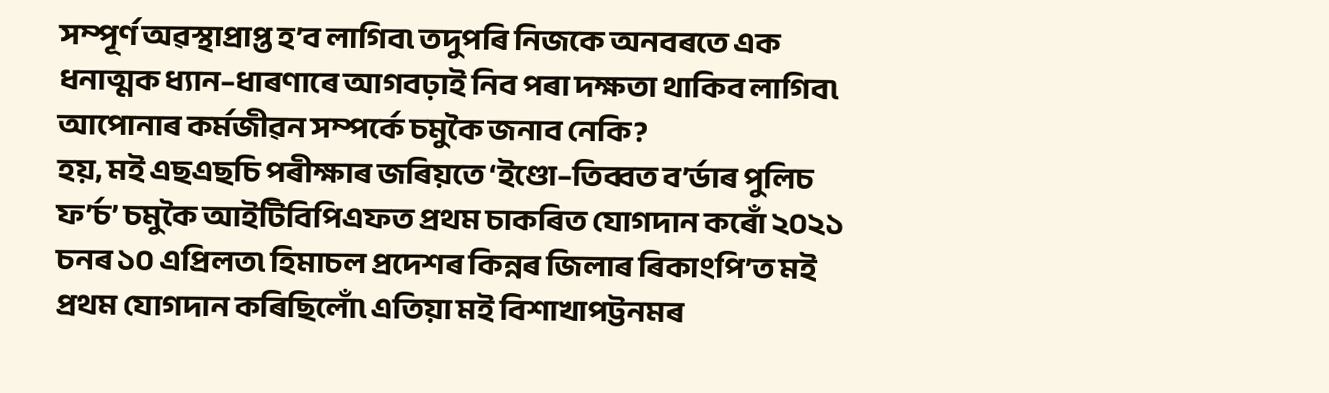সম্পূর্ণ অৱস্থাপ্রাপ্ত হ’ব লাগিব৷ তদুপৰি নিজকে অনবৰতে এক ধনাত্মক ধ্যান–ধাৰণাৰে আগবঢ়াই নিব পৰা দক্ষতা থাকিব লাগিব৷
আপোনাৰ কর্মজীৱন সম্পর্কে চমুকৈ জনাব নেকি?
হয়, মই এছএছচি পৰীক্ষাৰ জৰিয়তে ‘ইণ্ডো–তিব্বত ব’ৰ্ডাৰ পুলিচ ফ’ৰ্চ’ চমুকৈ আইটিবিপিএফত প্রথম চাকৰিত যোগদান কৰোঁ ২০২১ চনৰ ১০ এপ্রিলত৷ হিমাচল প্রদেশৰ কিন্নৰ জিলাৰ ৰিকাংপি’ত মই প্রথম যোগদান কৰিছিলোঁ৷ এতিয়া মই বিশাখাপট্টনমৰ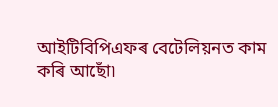আইটিবিপিএফৰ বেটেলিয়নত কাম কৰি আছোঁ৷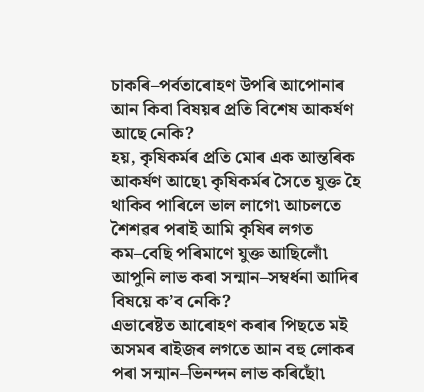চাকৰি–পর্বতাৰোহণ উপৰি আপোনাৰ আন কিবা বিষয়ৰ প্রতি বিশেষ আকর্ষণ আছে নেকি?
হয়, কৃষিকর্মৰ প্রতি মোৰ এক আন্তৰিক আকর্ষণ আছে৷ কৃষিকর্মৰ সৈতে যুক্ত হৈ থাকিব পাৰিলে ভাল লাগে৷ আচলতে শৈশৱৰ পৰাই আমি কৃষিৰ লগত কম–বেছি পৰিমাণে যুক্ত আছিলোঁ৷
আপুনি লাভ কৰা সন্মান–সম্বর্ধনা আদিৰ বিষয়ে ক’ব নেকি?
এভাৰেষ্টত আৰোহণ কৰাৰ পিছতে মই অসমৰ ৰাইজৰ লগতে আন বহু লোকৰ পৰা সন্মান–ভিনন্দন লাভ কৰিছোঁ৷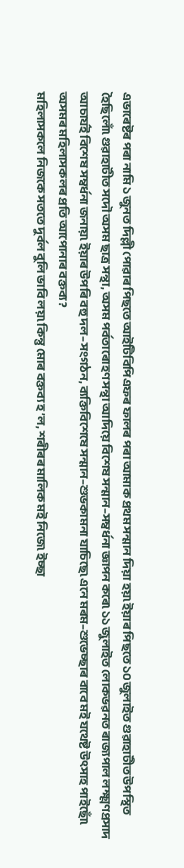এভাৰেষ্টৰ পৰা নামি ১ জুনত দিল্লী পোৱাৰ পিছতে আইটিবিপিএফৰ ফালৰ পৰা আমাক প্রথম সন্মান দিয়া হয়৷ ইয়াৰ পিছতে ১০ জুলাইত গুৱাহাটীত উপস্থিত হৈছিলোঁ৷ গুৱাহাটীত সদৌ অসম ছাত্র সন্থা, অসম পর্বতাৰোহণ সন্থা আদিয়ে বিশেষ সন্মান–সম্বর্ধনা জ্ঞাপন কৰে৷ ১১ জুলাইত লোকভৱনত ৰাজ্যপাল লক্ষ্মণপ্রসাদ আচার্যই বিশেষ সম্বর্ধনা জনায়৷ ইয়াৰ উপৰি বহু দল–সংগঠন, ব্যক্তিবিশেষে সন্মান–শুভকামনা যাচিছে৷ এনে মৰম–শুভেচ্ছাৰ বাবে মই যথেষ্ট উৎসাহ পাইছোঁ৷
অসমৰ মহিলাসকলৰ প্রতি আপোনাৰ বক্তব্য?
মহিলাসকলে নিজকে সততে দুর্বল বুলি ভাবি লয়৷ কিন্তু মোৰ বক্তব্য হ’ল, শৰীৰৰ মালিক মই নিজে৷ ইচ্ছা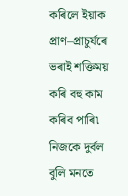কৰিলে ইয়াক প্রাণ–প্রাচুর্যৰে ভৰাই শক্তিময় কৰি বহু কাম কৰিব পাৰি৷ নিজকে দুর্বল বুলি মনতে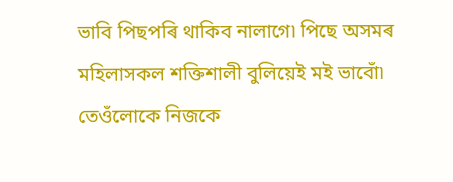ভাবি পিছপৰি থাকিব নালাগে৷ পিছে অসমৰ মহিলাসকল শক্তিশালী বুলিয়েই মই ভাবোঁ৷ তেওঁলোকে নিজকে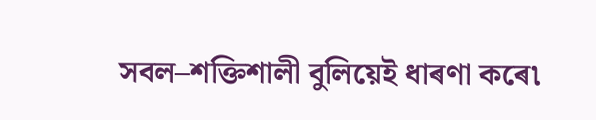সবল–শক্তিশালী বুলিয়েই ধাৰণা কৰে৷